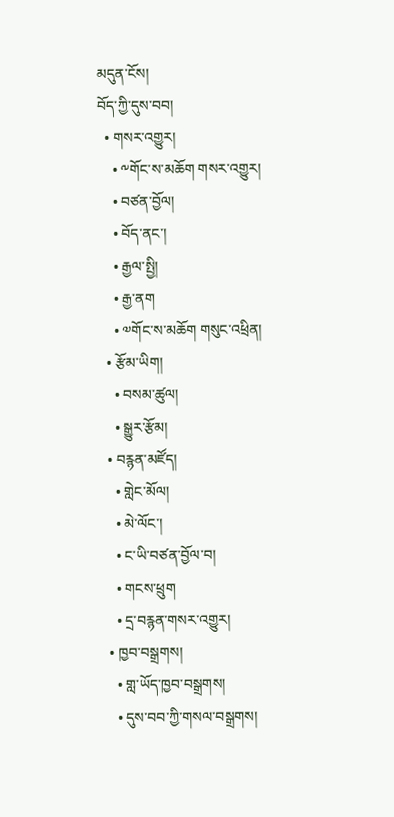མདུན་ངོས།
བོད་ཀྱི་དུས་བབ།
  • གསར་འགྱུར།
    • ༸གོང་ས་མཆོག གསར་འགྱུར།
    • བཙན་བྱོལ།
    • བོད་ནང་།
    • རྒྱལ་སྤྱི།
    • རྒྱ་ནག
    • ༧གོང་ས་མཆོག གསུང་འཕྲིན།
  • རྩོམ་ཡིག།
    • བསམ་ཚུལ།
    • སྒྱུར་རྩོམ།
  • བརྙན་མཛོད།
    • གླེང་མོལ།
    • མེ་ལོང་།
    • ང་ཡི་བཙན་བྱོལ་བ།
    • གངས་ཕྲུག
    • དྲ་བརྙན་གསར་འགྱུར།
  • ཁྱབ་བསྒྲགས།
    • གླ་ཡོད་ཁྱབ་བསྒྲགས།
    • དུས་བབ་ཀྱི་གསལ་བསྒྲགས།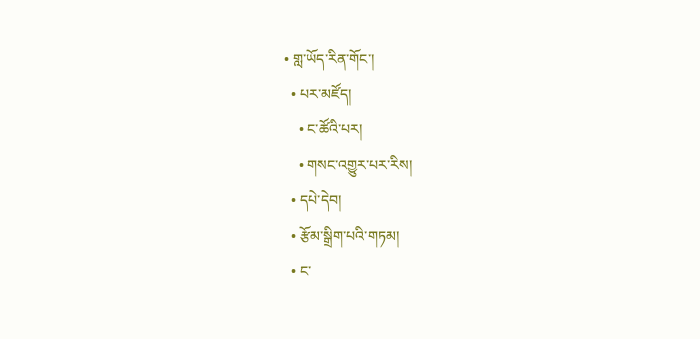• གླ་ཡོད་རིན་གོང་།
  • པར་མཛོད།
    • ང་ཚོའི་པར།
    • གསང་འགྱུར་པར་རིས།
  • དཔེ་དེབ།
  • རྩོམ་སྒྲིག་པའི་གཏམ།
  • ང་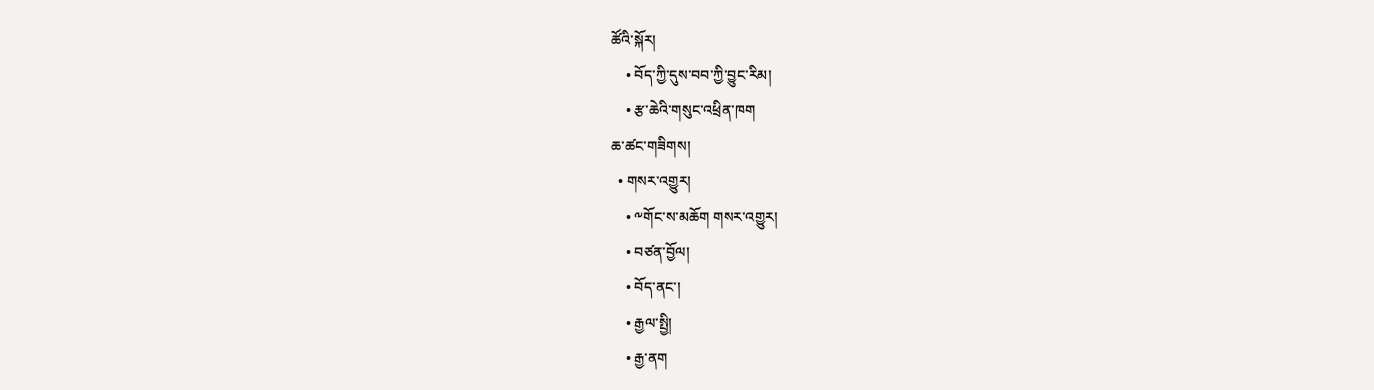ཚོའི་སྐོར།
    • བོད་ཀྱི་དུས་བབ་ཀྱི་བྱུང་རིམ།
    • རྩ་ཆེའི་གསུང་འཕྲིན་ཁག
ཆ་ཚང་གཟིགས།
  • གསར་འགྱུར།
    • ༸གོང་ས་མཆོག གསར་འགྱུར།
    • བཙན་བྱོལ།
    • བོད་ནང་།
    • རྒྱལ་སྤྱི།
    • རྒྱ་ནག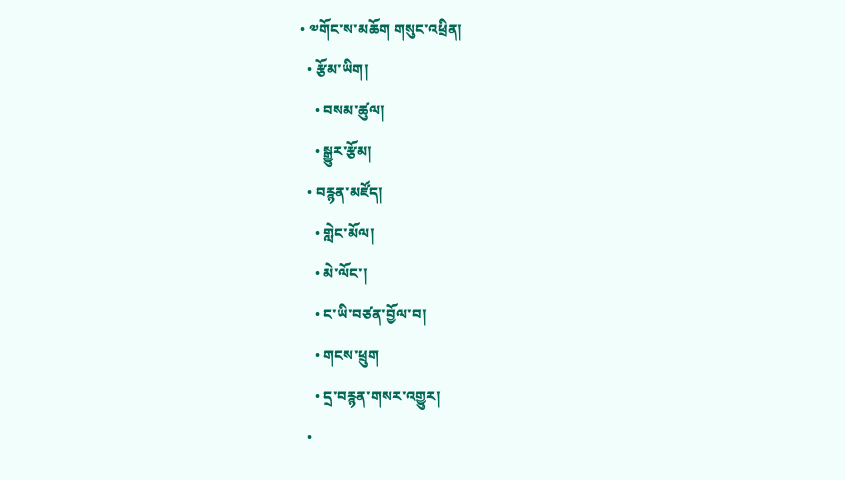• ༧གོང་ས་མཆོག གསུང་འཕྲིན།
  • རྩོམ་ཡིག།
    • བསམ་ཚུལ།
    • སྒྱུར་རྩོམ།
  • བརྙན་མཛོད།
    • གླེང་མོལ།
    • མེ་ལོང་།
    • ང་ཡི་བཙན་བྱོལ་བ།
    • གངས་ཕྲུག
    • དྲ་བརྙན་གསར་འགྱུར།
  •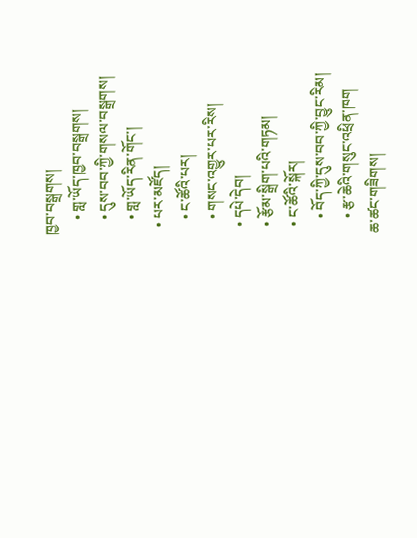ཁྱབ་བསྒྲགས།
    • གླ་ཡོད་ཁྱབ་བསྒྲགས།
    • དུས་བབ་ཀྱི་གསལ་བསྒྲགས།
    • གླ་ཡོད་རིན་གོང་།
  • པར་མཛོད།
    • ང་ཚོའི་པར།
    • གསང་འགྱུར་པར་རིས།
  • དཔེ་དེབ།
  • རྩོམ་སྒྲིག་པའི་གཏམ།
  • ང་ཚོའི་སྐོར།
    • བོད་ཀྱི་དུས་བབ་ཀྱི་བྱུང་རིམ།
    • རྩ་ཆེའི་གསུང་འཕྲིན་ཁག
ཆ་ཚང་གཟིགས།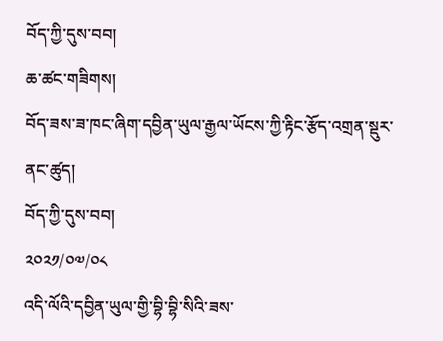བོད་ཀྱི་དུས་བབ།
ཆ་ཚང་གཟིགས།
བོད་ཟས་ཟ་ཁང་ཞིག་དབྱིན་ཡུལ་རྒྱལ་ཡོངས་ཀྱི་རྟིང་རྩོད་འགྲན་སྡུར་ནང་ཚུད།
བོད་ཀྱི་དུས་བབ།
༢༠༢༡/༠༧/༠༨
འདི་ལོའི་དབྱིན་ཡུལ་གྱི་བྷི་བྷི་སིའི་ཟས་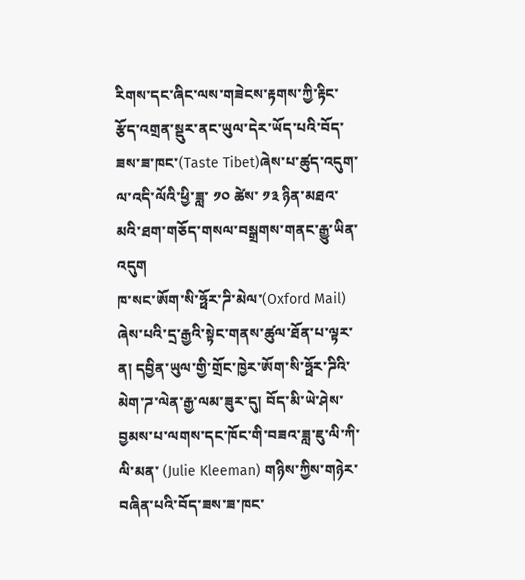རིགས་དང་ཞིང་ལས་གཟེངས་རྟགས་ཀྱི་རྟིང་རྩོད་འགྲན་སྡུར་ནང་ཡུལ་དེར་ཡོད་པའི་བོད་ཟས་ཟ་ཁང་(Taste Tibet)ཞེས་པ་ཚུད་འདུག་ལ་འདི་ལོའི་ཕྱི་ཟླ་ ༡༠ ཚེས་ ༡༣ ཉིན་མཐའ་མའི་ཐག་གཅོད་གསལ་བསྒྲགས་གནང་རྒྱུ་ཡིན་འདུག
ཁ་སང་ཨོག་སི་ཧྥོར་ཌི་མེལ་(Oxford Mail) ཞེས་པའི་དྲ་རྒྱའི་སྟེང་གནས་ཚུལ་ཐོན་པ་ལྟར་ན། དབྱིན་ཡུལ་གྱི་གྲོང་ཁྱེར་ཨོག་སི་ཧྥོར་ཌིའི་མེག་ཌ་ལེན་རྒྱ་ལམ་ཟུར་དུ། བོད་མི་ཡེ་ཤེས་བྱམས་པ་ལགས་དང་ཁོང་གི་བཟའ་ཟླ་ཇུ་ལི་ཀི་ལི་མན་ (Julie Kleeman) གཉིས་ཀྱིས་གཉེར་བཞིན་པའི་བོད་ཟས་ཟ་ཁང་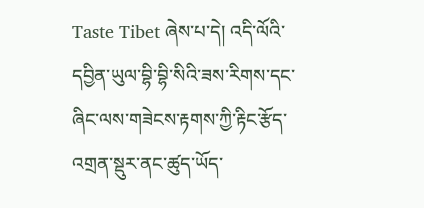Taste Tibet ཞེས་པ་དེ། འདི་ལོའི་དབྱིན་ཡུལ་བྷི་བྷི་སིའི་ཟས་རིགས་དང་ཞིང་ལས་གཟེངས་རྟགས་ཀྱི་རྟིང་རྩོད་འགྲན་སྡུར་ནང་ཚུད་ཡོད་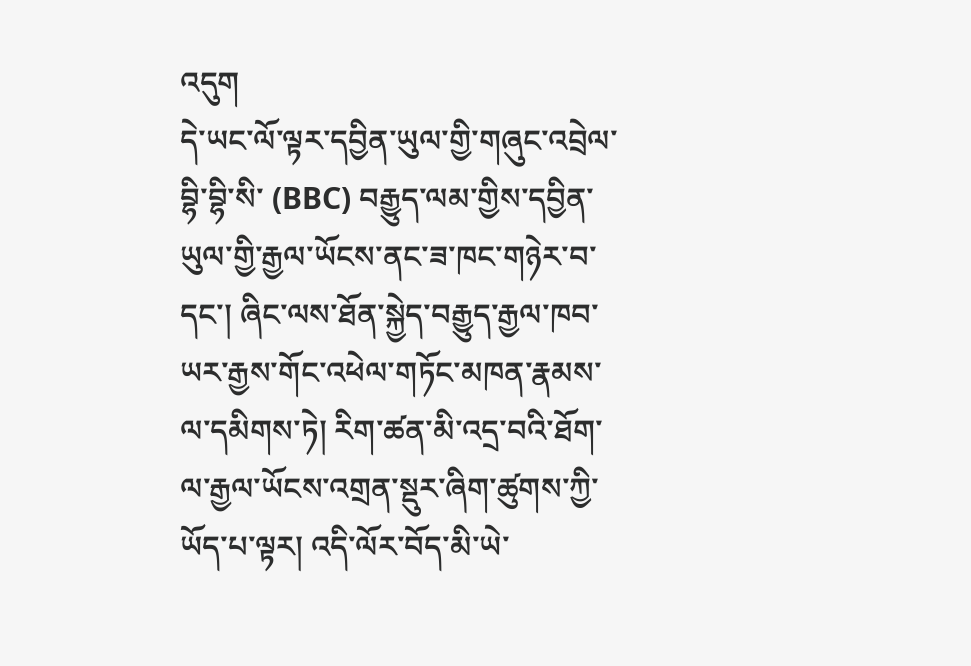འདུག
དེ་ཡང་ལོ་ལྟར་དབྱིན་ཡུལ་གྱི་གཞུང་འབྲེལ་བྷི་བྷི་སི་ (BBC) བརྒྱུད་ལམ་གྱིས་དབྱིན་ཡུལ་གྱི་རྒྱལ་ཡོངས་ནང་ཟ་ཁང་གཉེར་བ་དང་། ཞིང་ལས་ཐོན་སྐྱེད་བརྒྱུད་རྒྱལ་ཁབ་ཡར་རྒྱས་གོང་འཕེལ་གཏོང་མཁན་རྣམས་ལ་དམིགས་ཏེ། རིག་ཚན་མི་འདྲ་བའི་ཐོག་ལ་རྒྱལ་ཡོངས་འགྲན་སྡུར་ཞིག་ཚུགས་ཀྱི་ཡོད་པ་ལྟར། འདི་ལོར་བོད་མི་ཡེ་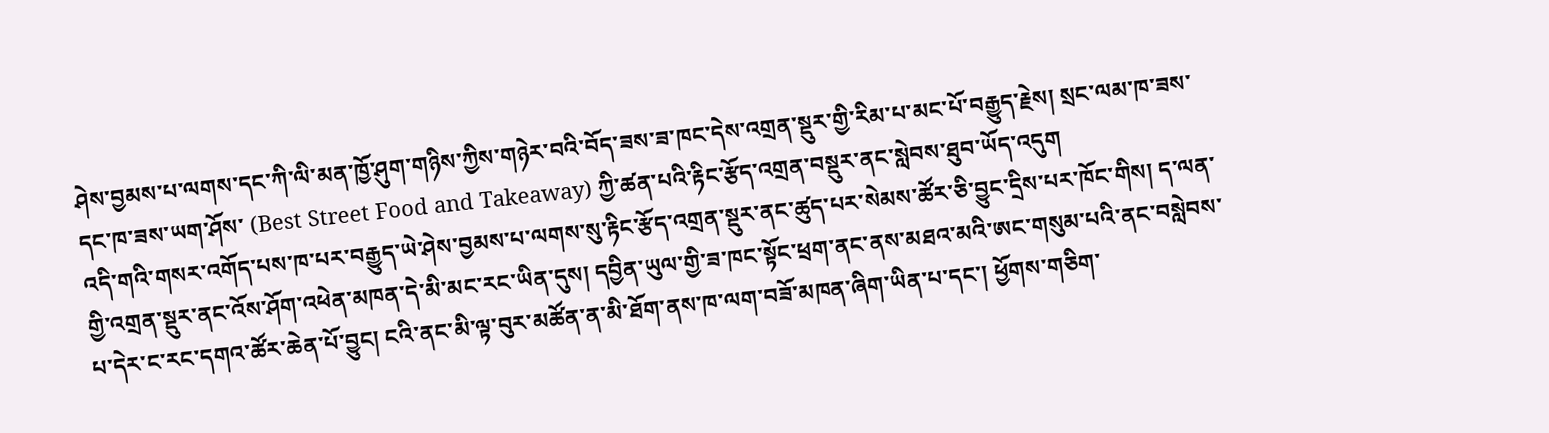ཤེས་བྱམས་པ་ལགས་དང་ཀི་ལི་མན་ཁྱོ་ཤུག་གཉིས་ཀྱིས་གཉེར་བའི་བོད་ཟས་ཟ་ཁང་དེས་འགྲན་སྡུར་གྱི་རིམ་པ་མང་པོ་བརྒྱུད་རྗེས། སྲང་ལམ་ཁ་ཟས་དང་ཁ་ཟས་ཡག་ཤོས་ (Best Street Food and Takeaway) ཀྱི་ཚན་པའི་རྟིང་རྩོད་འགྲན་བསྡུར་ནང་སླེབས་ཐུབ་ཡོད་འདུག
འདི་གའི་གསར་འགོད་པས་ཁ་པར་བརྒྱུད་ཡེ་ཤེས་བྱམས་པ་ལགས་སུ་རྟིང་རྩོད་འགྲན་སྡུར་ནང་ཚུད་པར་སེམས་ཚོར་ཅི་བྱུང་དྲིས་པར་ཁོང་གིས། ད་ལན་གྱི་འགྲན་སྡུར་ནང་འོས་ཤོག་འཕེན་མཁན་དེ་མི་མང་རང་ཡིན་དུས། དབྱིན་ཡུལ་གྱི་ཟ་ཁང་སྟོང་ཕྲག་ནང་ནས་མཐའ་མའི་ཨང་གསུམ་པའི་ནང་བསླེབས་པ་དེར་ང་རང་དགའ་ཚོར་ཆེན་པོ་བྱུང། ངའི་ནང་མི་ལྟ་བུར་མཚོན་ན་མི་ཐོག་ནས་ཁ་ལག་བཟོ་མཁན་ཞིག་ཡིན་པ་དང་། ཕྱོགས་གཅིག་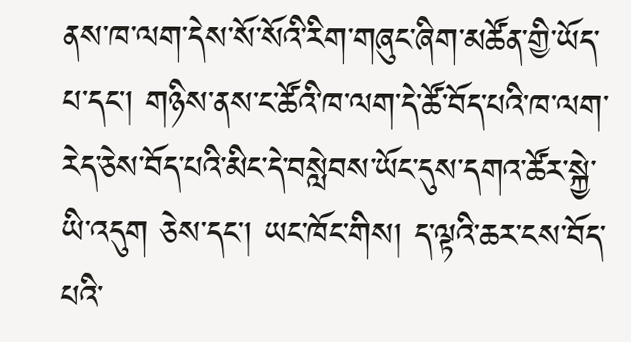ནས་ཁ་ལག་དེས་སོ་སོའི་རིག་གཞུང་ཞིག་མཚོན་གྱི་ཡོད་པ་དང་། གཉིས་ནས་ང་ཚོའི་ཁ་ལག་དེ་ཚོ་བོད་པའི་ཁ་ལག་རེད་ཅེས་བོད་པའི་མིང་དེ་བསླེབས་ཡོང་དུས་དགའ་ཚོར་སྐྱེ་ཡི་འདུག ཅེས་དང་། ཡང་ཁོང་གིས། ད་ལྟའི་ཆར་ངས་བོད་པའི་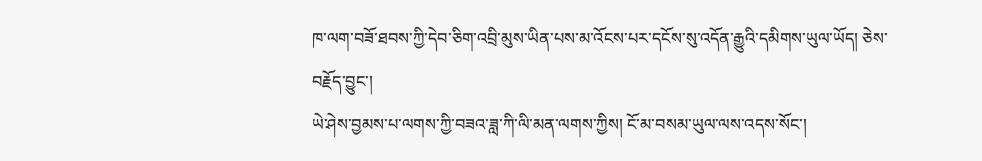ཁ་ལག་བཟོ་ཐབས་ཀྱི་དེབ་ཅིག་འབྲི་མུས་ཡིན་པས་མ་འོངས་པར་དངོས་སུ་འདོན་རྒྱུའི་དམིགས་ཡུལ་ཡོད། ཅེས་བརྗོད་བྱུང་།
ཡེ་ཤེས་བྱམས་པ་ལགས་ཀྱི་བཟའ་ཟླ་ཀི་ལི་མན་ལགས་ཀྱིས། ངོ་མ་བསམ་ཡུལ་ལས་འདས་སོང་།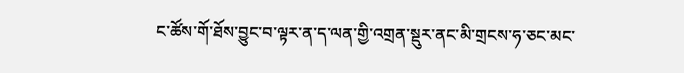ང་ཚོས་གོ་ཐོས་བྱུང་བ་ལྟར་ན་ད་ལན་གྱི་འགྲན་སྡུར་ནང་མི་གྲངས་ཧ་ཅང་མང་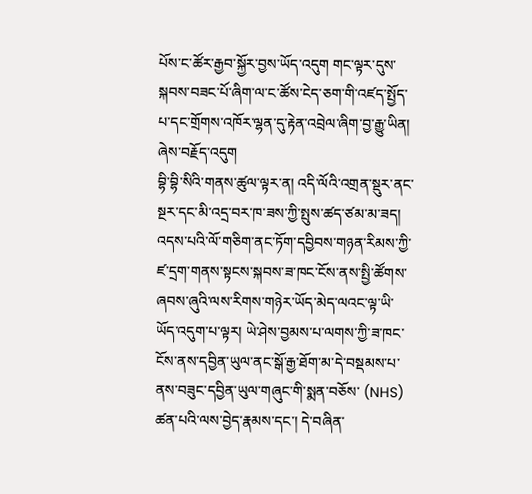པོས་ང་ཚོར་རྒྱབ་སྐྱོར་བྱས་ཡོད་འདུག གང་ལྟར་དུས་སྐབས་བཟང་པོ་ཞིག་ལ་ང་ཚོས་ངེད་ཅག་གི་འཛད་སྤྱོད་པ་དང་གྲོགས་འཁོར་ལྷན་དུ་རྟེན་འབྲེལ་ཞིག་བྱ་རྒྱུ་ཡིན། ཞེས་བརྗོད་འདུག
བྷི་བྷི་སིའི་གནས་ཚུལ་ལྟར་ན། འདི་ལོའི་འགྲན་སྡུར་ནང་སྔར་དང་མི་འདྲ་བར་ཁ་ཟས་ཀྱི་སྤུས་ཚད་ཙམ་མ་ཟད། འདས་པའི་ལོ་གཅིག་ནང་ཏོག་དབྱིབས་གཉན་རིམས་ཀྱི་ཛ་དྲག་གནས་སྟངས་སྐབས་ཟ་ཁང་ངོས་ནས་སྤྱི་ཚོགས་ཞབས་ཞུའི་ལས་རིགས་གཉེར་ཡོད་མེད་ལའང་ལྟ་ཡི་ཡོད་འདུག་པ་ལྟར། ཡེ་ཤེས་བྱམས་པ་ལགས་ཀྱི་ཟ་ཁང་ངོས་ནས་དབྱིན་ཡུལ་ནང་སྒོ་རྒྱ་ཐོག་མ་དེ་བསྡམས་པ་ནས་བཟུང་དབྱིན་ཡུལ་གཞུང་གི་སྨན་བཅོས་ (NHS) ཚན་པའི་ལས་བྱེད་རྣམས་དང་། དེ་བཞིན་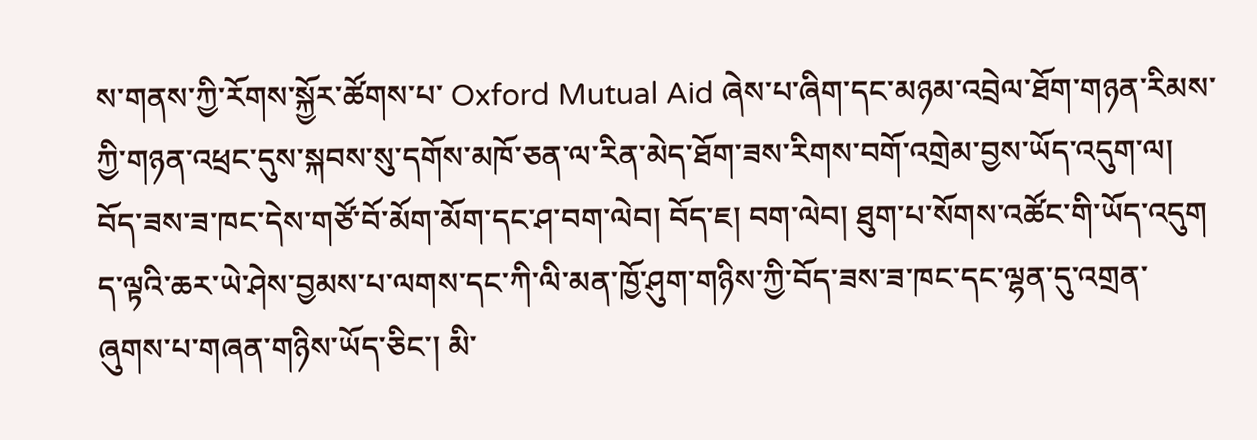ས་གནས་ཀྱི་རོགས་སྐྱོར་ཚོགས་པ་ Oxford Mutual Aid ཞེས་པ་ཞིག་དང་མཉམ་འབྲེལ་ཐོག་གཉན་རིམས་ཀྱི་གཉན་འཕྲང་དུས་སྐབས་སུ་དགོས་མཁོ་ཅན་ལ་རིན་མེད་ཐོག་ཟས་རིགས་བགོ་འགྲེམ་བྱས་ཡོད་འདུག་ལ། བོད་ཟས་ཟ་ཁང་དེས་གཙོ་བོ་མོག་མོག་དང་ཤ་བག་ལེབ། བོད་ཇ། བག་ལེབ། ཐུག་པ་སོགས་འཚོང་གི་ཡོད་འདུག
ད་ལྟའི་ཆར་ཡེ་ཤེས་བྱམས་པ་ལགས་དང་ཀི་ལི་མན་ཁྱོ་ཤུག་གཉིས་ཀྱི་བོད་ཟས་ཟ་ཁང་དང་ལྷན་དུ་འགྲན་ཞུགས་པ་གཞན་གཉིས་ཡོད་ཅིང་། མི་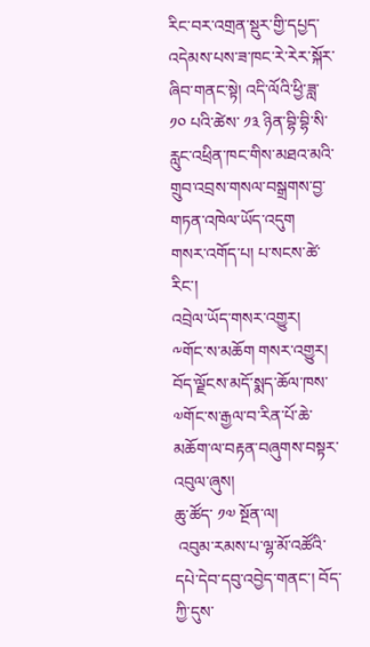རིང་བར་འགྲན་སྡུར་གྱི་དཔྱད་འདེམས་པས་ཟ་ཁང་རེ་རེར་སྐོར་ཞིབ་གནང་སྟེ། འདི་ལོའི་ཕྱི་ཟླ་ ༡༠ པའི་ཚེས་ ༡༣ ཉིན་བྷི་བྷི་སི་རླུང་འཕྲིན་ཁང་གིས་མཐའ་མའི་གྲུབ་འབྲས་གསལ་བསྒྲགས་བྱ་གཏན་འཁེལ་ཡོད་འདུག
གསར་འགོད་པ། པ་སངས་ཚེ་རིང་།
འབྲེལ་ཡོད་གསར་འགྱུར།
༸གོང་ས་མཆོག གསར་འགྱུར།
བོད་ལྗོངས་མདོ་སྨད་ཆོལ་ཁས་༧གོང་ས་རྒྱལ་བ་རིན་པོ་ཆེ་མཆོག་ལ་བརྟན་བཞུགས་བསྟར་འབུལ་ཞུས།
ཆུ་ཚོད་ ༡༧ སྔོན་ལ།
 འབུམ་རམས་པ་ལྷ་མོ་འཚོའི་དཔེ་དེབ་དབུ་འབྱེད་གནང་། བོད་ཀྱི་དུས་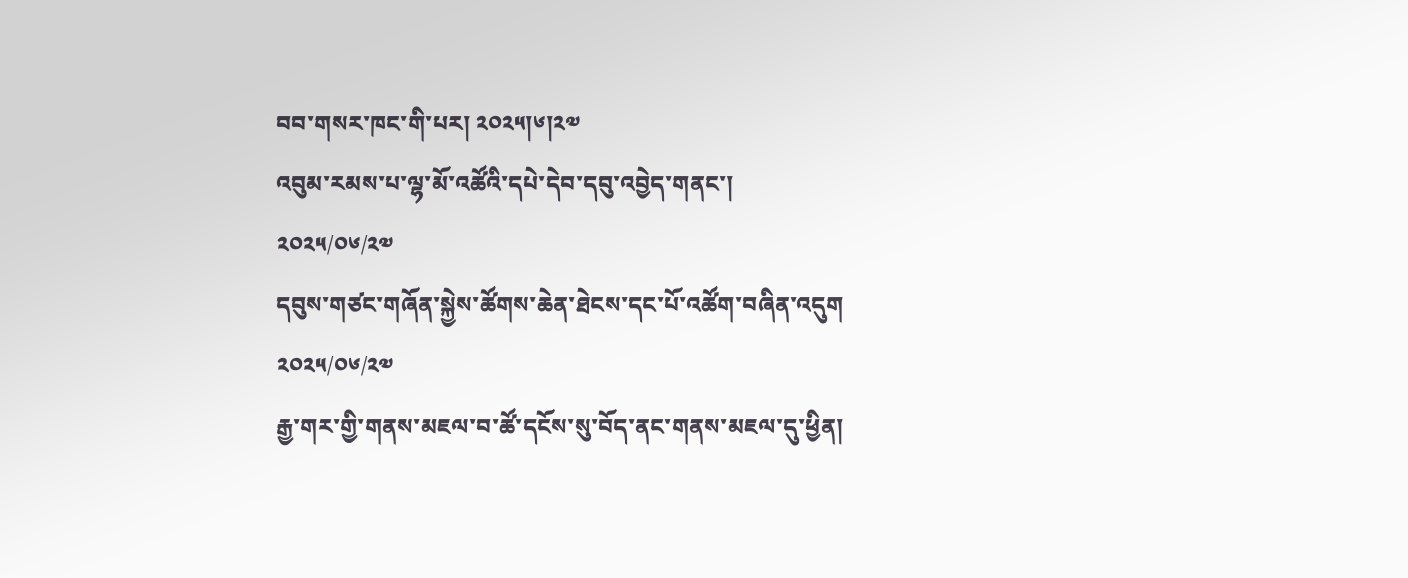བབ་གསར་ཁང་གི་པར། ༢༠༢༥།༦།༢༧
འབུམ་རམས་པ་ལྷ་མོ་འཚོའི་དཔེ་དེབ་དབུ་འབྱེད་གནང་།
༢༠༢༥/༠༦/༢༧
དབུས་གཙང་གཞོན་སྐྱེས་ཚོགས་ཆེན་ཐེངས་དང་པོ་འཚོག་བཞིན་འདུག
༢༠༢༥/༠༦/༢༧
རྒྱ་གར་གྱི་གནས་མཇལ་བ་ཚོ་དངོས་སུ་བོད་ནང་གནས་མཇལ་དུ་ཕྱིན།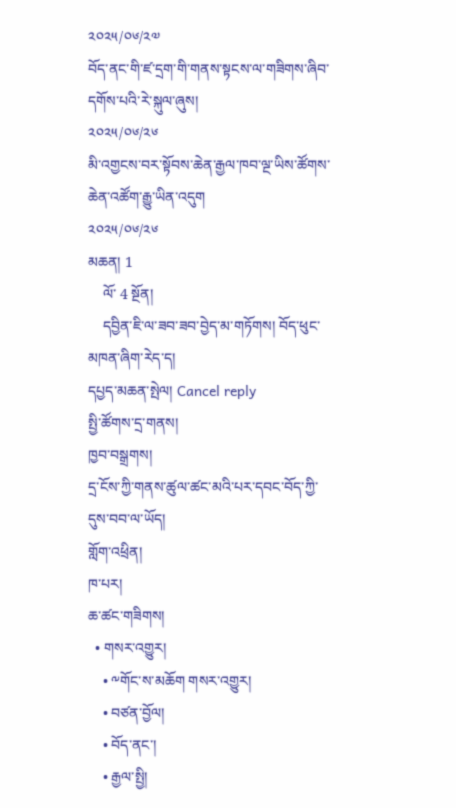༢༠༢༥/༠༦/༢༧
བོད་ནང་གི་ཛ་དྲག་གི་གནས་སྟངས་ལ་གཟིགས་ཞིབ་དགོས་པའི་རེ་སྐུལ་ཞུས།
༢༠༢༥/༠༦/༢༦
མི་འགྱངས་བར་སྟོབས་ཆེན་རྒྱལ་ཁབ་ལྔ་ཡིས་ཚོགས་ཆེན་འཚོག་རྒྱུ་ཡིན་འདུག
༢༠༢༥/༠༦/༢༦
མཆན། 1
    ལོ་ 4 སྔོན།
    དབྱིན་ཇི་ལ་ཟབ་ཟབ་བྱེད་མ་གཏོགས། བོད་ཕུང་མཁན་ཞིག་རེད་ད།
དཔྱད་མཆན་སྤེལ། Cancel reply
སྤྱི་ཚོགས་དྲ་གནས།
ཁྱབ་བསྒྲགས།
དྲ་ངོས་ཀྱི་གནས་ཚུལ་ཚང་མའི་པར་དབང་བོད་ཀྱི་དུས་བབ་ལ་ཡོད།
གློག་འཕྲིན།
ཁ་པར།
ཆ་ཚང་གཟིགས།
  • གསར་འགྱུར།
    • ༸གོང་ས་མཆོག གསར་འགྱུར།
    • བཙན་བྱོལ།
    • བོད་ནང་།
    • རྒྱལ་སྤྱི།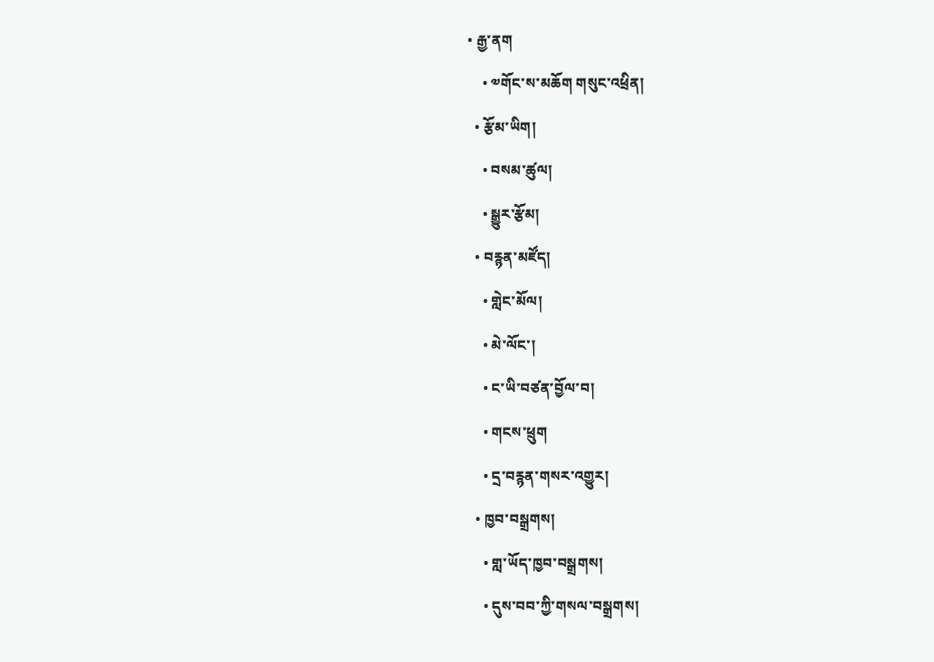• རྒྱ་ནག
    • ༧གོང་ས་མཆོག གསུང་འཕྲིན།
  • རྩོམ་ཡིག།
    • བསམ་ཚུལ།
    • སྒྱུར་རྩོམ།
  • བརྙན་མཛོད།
    • གླེང་མོལ།
    • མེ་ལོང་།
    • ང་ཡི་བཙན་བྱོལ་བ།
    • གངས་ཕྲུག
    • དྲ་བརྙན་གསར་འགྱུར།
  • ཁྱབ་བསྒྲགས།
    • གླ་ཡོད་ཁྱབ་བསྒྲགས།
    • དུས་བབ་ཀྱི་གསལ་བསྒྲགས།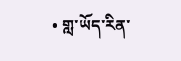• གླ་ཡོད་རིན་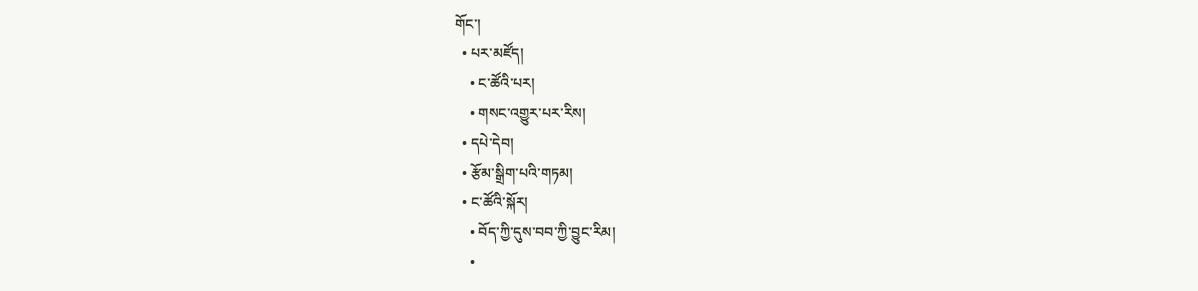གོང་།
  • པར་མཛོད།
    • ང་ཚོའི་པར།
    • གསང་འགྱུར་པར་རིས།
  • དཔེ་དེབ།
  • རྩོམ་སྒྲིག་པའི་གཏམ།
  • ང་ཚོའི་སྐོར།
    • བོད་ཀྱི་དུས་བབ་ཀྱི་བྱུང་རིམ།
    •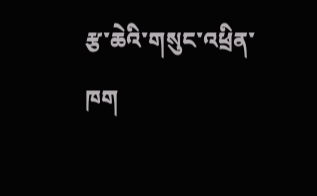རྩ་ཆེའི་གསུང་འཕྲིན་ཁག